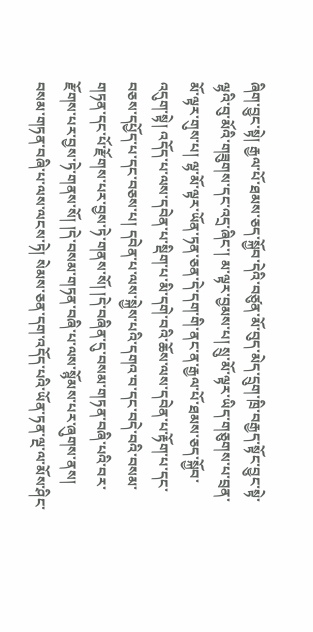ཞིག་བྱུང་སྟེ། རྒྱལ་པོ་ཐམས་ཅད་སྐྱོབ་དེའི་བཙུན་མོ་བུད་མེད་དྲུག་ཁྲི་བརྒྱད་སྟོང་བྱུང་སྟེ་ལྷའི་བུ་མོའི་གཟུགས་དང་འདྲ་ཞིང་། མ་ལྟར་བྱམས་པ། སྲུ་མོ་ལྟར་ཡིད་གཅུགས་པ་བྲན་མོ་ལྟར་གུས་པ། ལྷ་མོ་ལྟར་ཡོན་ཏན་ཅན་དེ་དག་གི་ནང་ན་རྒྱལ་པོ་ཐམས་ཅད་སྐྱོབ་འདུག་སྟེ། འདོད་པ་ལས་དབེན་པ་སྡིག་པ་མི་དགེ་བའི་ཆོས་ལས་དབེན་པ་རྟོག་པ་དང་བཅས་དཔྱོད་པ་དང་བཅས་པ། དབེན་པ་ལས་སྐྱེས་པའི་དགའ་བ་དང་བདེ་བའི་བསམ་གཏན་དང་པོ་རྫོགས་པར་བྱས་ཏེ་གནས་སོ། །དེ་བཞིན་དུ་བསམ་གཏན་བཞི་པའི་བར་རྫོགས་པར་བྱས་ཏེ་གནས་སོ། །དེ་བསམ་གཏན་བཞི་པ་ལས་སྙོམས་པར་ཞུགས་ནས། བསམ་གཏན་བཞི་པ་ལས་ལངས་ཏེ། སེམས་ཅན་དག་འདོད་པའི་ཡོན་ཏན་ལྔ་ལ་མོས་ཤིང་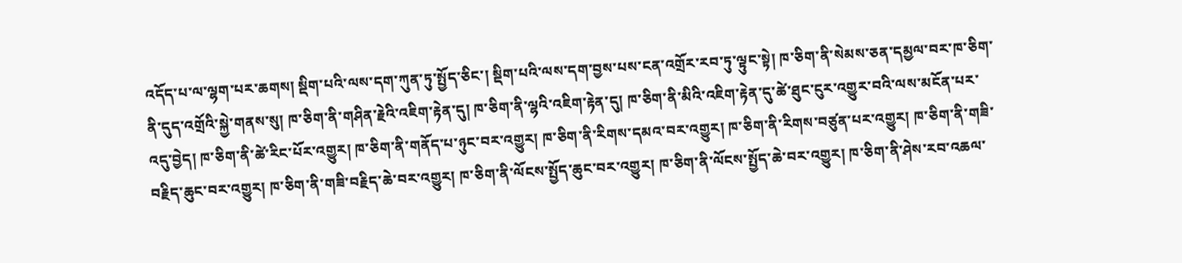འདོད་པ་ལ་ལྷག་པར་ཆགས། སྡིག་པའི་ལས་དག་ཀུན་ཏུ་སྤྱོད་ཅིང་། སྡིག་པའི་ལས་དག་བྱས་པས་ངན་འགྲོར་རབ་ཏུ་ལྟུང་སྟེ། ཁ་ཅིག་ནི་སེམས་ཅན་དམྱལ་བར་ཁ་ཅིག་ནི་དུད་འགྲོའི་སྐྱེ་གནས་སུ། ཁ་ཅིག་ནི་གཤིན་རྗེའི་འཇིག་རྟེན་དུ། ཁ་ཅིག་ནི་ལྷའི་འཇིག་རྟེན་དུ། ཁ་ཅིག་ནི་མིའི་འཇིག་རྟེན་དུ་ཚེ་ཐུང་ངུར་འགྱུར་བའི་ལས་མངོན་པར་འདུ་བྱེད། ཁ་ཅིག་ནི་ཚེ་རིང་པོར་འགྱུར། ཁ་ཅིག་ནི་གནོད་པ་ཉུང་བར་འགྱུར། ཁ་ཅིག་ནི་རིགས་དམའ་བར་འགྱུར། ཁ་ཅིག་ནི་རིགས་བཙུན་པར་འགྱུར། ཁ་ཅིག་ནི་གཟི་བརྗིད་ཆུང་བར་འགྱུར། ཁ་ཅིག་ནི་གཟི་བརྗིད་ཆེ་བར་འགྱུར། ཁ་ཅིག་ནི་ལོངས་སྤྱོད་ཆུང་བར་འགྱུར། ཁ་ཅིག་ནི་ལོངས་སྤྱོད་ཆེ་བར་འགྱུར། ཁ་ཅིག་ནི་ཤེས་རབ་འཆལ་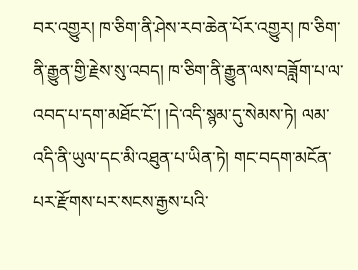བར་འགྱུར། ཁ་ཅིག་ནི་ཤེས་རབ་ཆེན་པོར་འགྱུར། ཁ་ཅིག་ནི་རྒྱུན་གྱི་རྗེས་སུ་འབད། ཁ་ཅིག་ནི་རྒྱུན་ལས་བཟློག་པ་ལ་འབད་པ་དག་མཐོང་ངོ་། །དེ་འདི་སྙམ་དུ་སེམས་ཏེ། ལམ་འདི་ནི་ཡུལ་དང་མི་འཐུན་པ་ཡིན་ཏེ། གང་བདག་མངོན་པར་རྫོགས་པར་སངས་རྒྱས་པའི་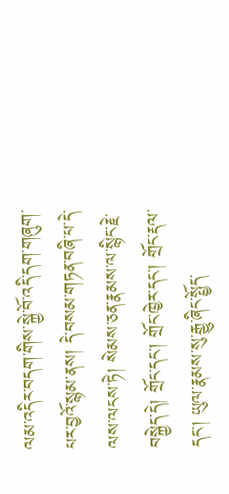ལམ་འདིར་བདག་གིས་སྐྱེ་བོ་འདི་དག་གཞུག་པར་བྱའོ་སྙམ་ནས། དེ་བསམ་གཏན་བཞི་པ་དེ་ལས་ལངས་ཏེ། སེམས་ཅན་རྣམས་ལ་སྙིང་རྗེ་བསྐྱེད་དེ། གྲོང་དང་། གྲོང་ཁྱེར་དང་། གྲོང་རྡལ་དང་། ཡུལ་རྣམས་སུ་རྒྱུ་ཞིང་སྤྱོད་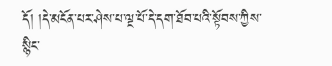དོ། །དེ་མངོན་པར་ཤེས་པ་ལྔ་པོ་དེ་དག་ཐོབ་པའི་སྟོབས་ཀྱིས་སྙིང་